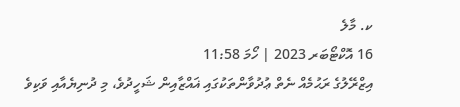ކ. މާލެ
16 އޮކްޓޯބަރ 2023 | ހޯމަ 11:58
އިޒްރޭލުގެ ރަޙުމެއް ނެތް ޢުދުވާންތަކުގައި ޣައްޒާއިން ޝަހީދުވެ، މި ދުނިޔެއާއި ވަކިވެ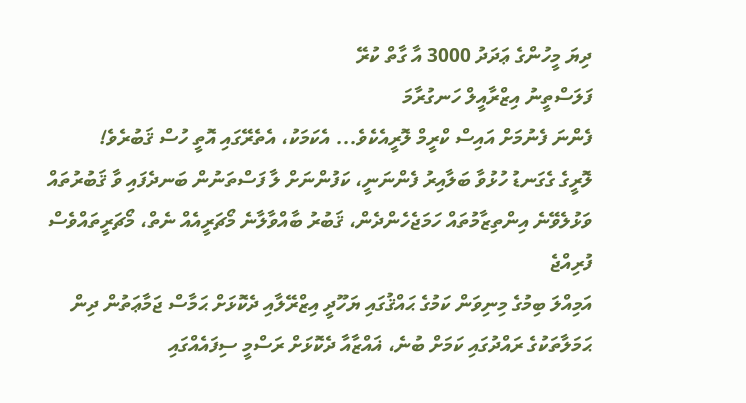ދިޔަ މީހުންގެ ޢަދަދު 3000 އާ ގާތް ކުރޭ
ފަލަސްތީނު އިޒްރާއީލް ހަނގުރާމަ
ފެންނަ ފެނުމަށް އައިސް ކްރީމް ލޮރީއެކެވެ... އެކަމަކު، އެތެރޭގައި އޮތީ ހުސް ޤަބުރެވެ!
ލޮރީގެ ގެގަނޑު ހުޅުވާ ބަލާއިރު ފެންނަނީ، ކަފުންނަށް ލާ ފަސްތަނުން ބަނދެފައި ވާ ޤަބުރުތައް
ވަޅުލެވޭނެ އިންތިޒާމުތައް ހަމަޖެހެންދެން، ޤަބުރު ބާއްވާލާނެ މޯޗަރީއެއް ނެތް، މޯޗަރީތައްވެސް ފުރިއްޖެ
އަމިއްލަ ބިމުގެ މިނިވަން ކަމުގެ ޙައްޤުގައި ޔަހޫދީ އިޒްރޭލާއި ދެކޮޅަށް ޙަމާސް ޖަމާޢަތުން ދިން ޙަމަލާތަކުގެ ރައްދުގައި ކަމަށް ބުނެ، ޣައްޒާއާ ދެކޮޅަށް ރަސްމީ ސިފައެއްގައި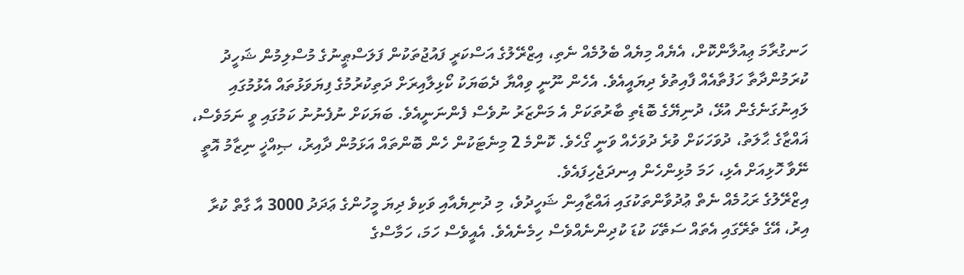ހަނގުރާމަ ޢިއުލާންކޮށް، އެޔެއް މިޔެއް ބެލުމެއް ނެތި، އިޒްރޭލުގެ އަސްކަރީ ފައުޖުތަކުން ފަލަސްޠީނުގެ މުސްލިމުން ޝަހީދު ކުރަމުންދާތާ ހަފުތާއެއް ފާއިތުވެ ދިޔައީއެވެ. އެހެން ނޫނީ ވިއްޔާ ދެބަޔަކު ކޯޅިލާއިރަށް ދަތިކުރުމުގެ ފިޔަވަޅުތައް އެޅުމުގައި ލައިނުގަނެގެން އުޅޭ، ދުނިޔޭގެ ބޮޑެތި ބާރުތަކަށް އެ މަންޒަރު ނުވެސް ފެންނަނީއެވެ. ބަޔަކަށް ނުފެނުނު ކަމުގައި ވީ ނަމަވެސް، ޣައްޒާގެ ޙާލަތު، ދުވަހަކަށް ވުރެ ދުވަހެއް ވަނީ ގޯހެވެ. ކޮންމެ 2 މިނެޓަކުން ހެން ބޮންތައް އަޅަމުން ދާއިރު، ޞިއްޚީ ނިޒާމު އޮތީ ނޭވާ ހޮޅިއަށް އެޅި، ހަމަ މުޅިންހެން އިނދަޖެހިފައެވެ.
އިޒްރޭލުގެ ރަޙުމެއް ނެތް ޢުދުވާންތަކުގައި ޣައްޒާއިން ޝަހީދުވެ، މި ދުނިޔެއާއި ވަކިވެ ދިޔަ މީހުންގެ ޢަދަދު 3000 އާ ގާތް ކުރާ އިރު، އޭގެ ތެރޭގައި އެތައް ސަތޭކަ ކުޑަ ކުދިންނެއްވެސް ހިމެނެއެވެ. އެއީވެސް ހަމަ، ހަމާސްގެ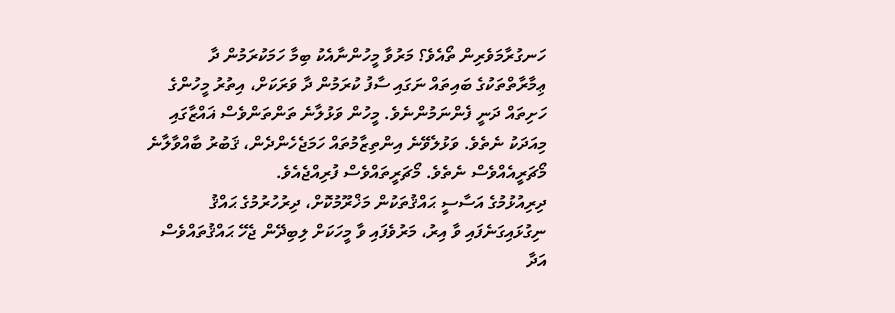ހަނގުރާމަވެރިން ތޯއެވެ؟ މަރުވާ މީހުންނާއެކު ބިމާ ހަމަކުރަމުން ދާ ޢިމާރާތްތަކުގެ ބައިތައް ނަގައި ސާފު ކުރަމުން ދާ ވަރަކަށް، އިތުރު މީހުންގެ ހަށިތައް ދަނީ ފެންނަމުންނެވެ. މީހުން ވަޅުލާނެ ތަންތަންވެސް ޣައްޒާގައި މިއަދަކު ނެތެވެ. ވަޅުލެވޭނެ އިންތިޒާމުތައް ހަމަޖެހެންދެން، ޤަބުރު ބާއްވާލާނެ މޯޗަރީއެއްވެސް ނެތެވެ. މޯޗަރީތައްވެސް ފުރިއްޖެއެވެ.
ދިރިއުޅުމުގެ އަސާސީ ޙައްޤުތަކުން މަޚްރޫމުކޮށް، ދިރުހުރުމުގެ ޙައްޤު ނިގުޅައިގަނެފައި ވާ އިރު، މަރުވެފައި ވާ މީހަކަށް ލިބިދޭން ޖެހޭ ޙައްޤުތައްވެސް އަދާ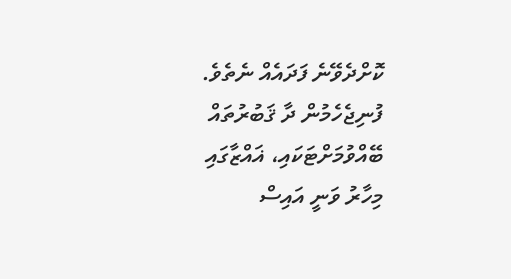ކޮށްދެވޭނެ ފަދައެއް ނެތެވެ. ފުނިޖެހެމުން ދާ ޤަބުރުތައް ބޭއްވުމަށްޓަކައި، ޣައްޒާގައި މިހާރު ވަނީ އައިސް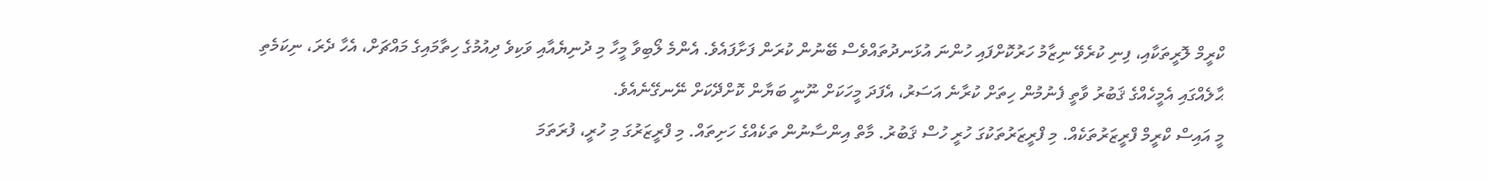ކްރީމް ލޮރީތަކާއި، ފިނި ކުރެވޭ ނިޒާމު ހަރުކޮށްފައި ހުންނަ އުޅަނދުތައްވެސް ބޭނުން ކުރަން ފަށާފައެވެ. އެންމެ ލޯބިވާ މީހާ މި ދުނިޔެއާއި ވަކިވެ ދިއުމުގެ ހިތާމައިގެ މައްޗަށް، އެހާ ދެރަ، ނިކަމެތި ޙާލެއްގައި އެމީހެއްގެ ޤަބުރު ވާތީ ފެނުމުން ހިތަށް ކުރާނެ އަސަރު، އެފަދަ މީހަކަށް ނޫނީ ބަޔާން ކޮށްދޭކަށް ނޭނގޭނެއެވެ.
މީ އައިސް ކްރީމް ފްރީޒަރުތަކެއް. މި ފްރީޒަރުތަކުގަ ހުރީ ހުސް ޤަބުރު. މާތް އިންސާނުން ތަކެއްގެ ހަށިތައް. މި ފްރީޒަރުގަ މި ހުރީ، ފުރަތަމަ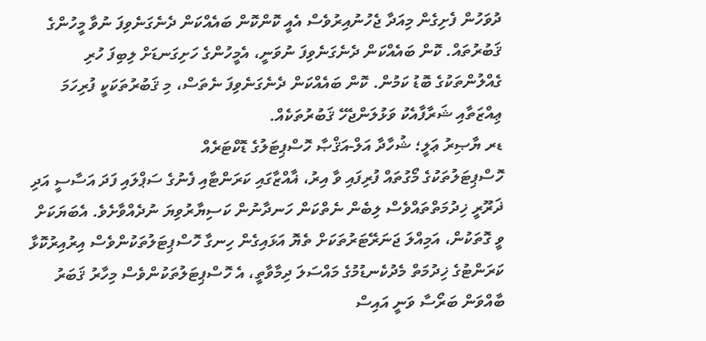ދުވަހުން ފެށިގެން މިއަދާ ޖެހުނުއިރުވެސް އެއީ ކޮންކޮން ބައެއްކަން ދެނެގަނެވިފަ ނުވާ މީހުންގެ ޤަބުރުތައް. ކޮން ބައެއްކަން ދެނެގަނެވިފަ ނުވަނީ، އެމީހުންގެ ހަށިގަނޑަށް ލިބިފަ ހުރި ގެއްލުންތަކުގެ ބޮޑު ކަމުން. ކޮން ބައެއްކަން ދެނެގަނެވިފަ ނެތަސް، މި ޤަބުރުތަކަކީ ފުރިހަމަ ޢިއްޒަތާއި ޝަރާފާއެކު ވަޅުލަންޖެހޭ ޤަބުރުތަކެއް.
ޑރ ޔާޞިރު ޢަލީ؛ ޝުހާދާ އަލް-އަޤްޞާ ހޮސްޕިޓަލުގެ ޑޮކްޓަރެއް
ހޮސްޕިޓަލުތަކުގެ މޯގުތައް ފުރިފައި ވާ އިރު، ޣާއްޒާގައި ކަރަންޓާއި ފެނުގެ ސަޕްލައި ފަދަ އަސާސީ އަދި ޛަރޫރީ ޚިދުމަތްތައްވެސް ލިބެން ނެތްކަން ހަނދާނުން ކަސިޔާރުވިޔަ ނުދެއްވާށެވެ. އެބަޔަކަށް ވީ ގޮތަކުން، އަމިއްލަ ޖަނަރޭޓަރުތަކަށް ތެޔޮ އަޅައިގެން ހިނގާ ހޮސްޕިޓަލުތަކުންވެސް އިރުއިރުކޮޅާ ކަރަންޓުގެ ޚިދުމަތް މެދުކެނޑުމުގެ މައްސަލަ ދިމާވާތީ، އެ ހޮސްޕިޓަލުތަކުންވެސް މިހާރު ޤަބަރު ބާއްވަން ބަރޯސާ ވަނީ އައިސް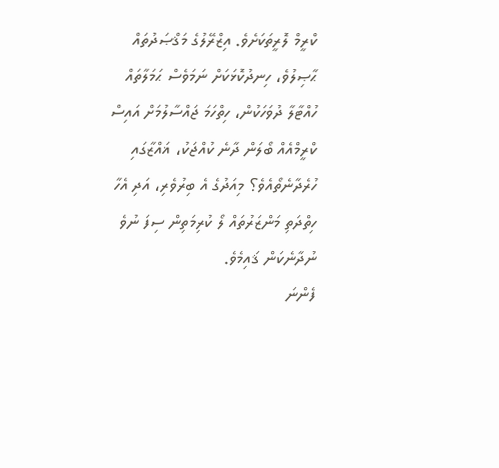ކްރީމް ލޮރީތަކަށެވެ. އިޒްރޭލުގެ މަޤްޞަދުތައް ޙާޞިލުވެ، ހިނދުކޮޅަކަށް ނަމަވެސް ޙަމަލާތައް ހުއްޓާލާ ދުވަހަކުން، ހިތްހަމަ ޖައްސާލުމަށް އައިސް ކްރީމްއެއް ބޯލަން ދާނެ ކުއްޖަކު، ޣައްޒާގައި ހުރެދާނެތޯއެވެ؟ މިއަދުގެ އެ ބިރުވެރި، އަދި އެހާ ހިތްދަތި މަންޒަރުތައް ލޯ ކުރިމަތިން ސިފަ ނުވެ ނުދާނެކަން ޤައިމެވެ.
ފެންނަ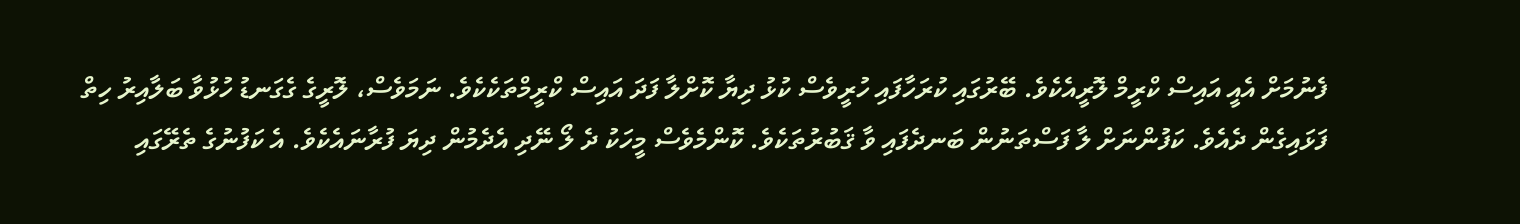ފެނުމަށް އެއީ އައިސް ކްރީމް ލޮރީއެކެވެ. ބޭރުގައި ކުރަހާފައި ހުރީވެސް ކުޅު ދިޔާ ކޮށްލާ ފަދަ އައިސް ކްރީމްތަކެކެވެ. ނަމަވެސް، ލޮރީގެ ގެގަނޑު ހުޅުވާ ބަލާއިރު ހިތް ފަޅައިގެން ދެއެވެ. ކަފުންނަށް ލާ ފަސްތަނުން ބަނދެފައި ވާ ޤަބުރުތަކެވެ. ކޮންމެވެސް މީހަކު ދެ ލޯ ނޭދި އެދެމުން ދިޔަ ފުރާނައެކެވެ. އެ ކަފުނުގެ ތެރޭގައި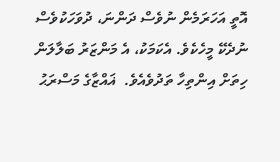އޮތީ އަހަރަމެން ނުވެސް ދަންނަ، ދުވަހަކުވެސް ނުދެކޭ މީހެކެވެ. އެކަމަކު، އެ މަންޒަރު ބަލާލަން ހިތަށް އިންތިހާ ތަދުވެއެވެ.  ޣައްޒާގެ މަސްރަޙު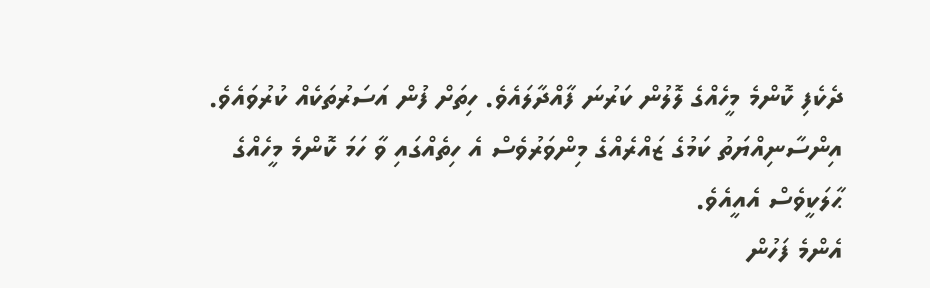ދެކެފި ކޮންމެ މީހެއްގެ ލޮލުން ކަރުނަ ފާއްދާލައެވެ. ހިތަށް ފުން އަސަރުތަކެއް ކުރުވައެވެ. އިންސާނިއްޔަތު ކަމުގެ ޒައްރެއްގެ މިންވަރުވެސް އެ ހިތެއްގައި ވާ ހަމަ ކޮންމެ މީހެއްގެ ޙާލަކީވެސް އެއީއެވެ.
އެންމެ ފަހުން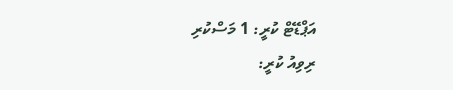އަޕްޑޭޓް ކުރީ: 1 މަސްކުރި
ރިވިއު ކުރީ: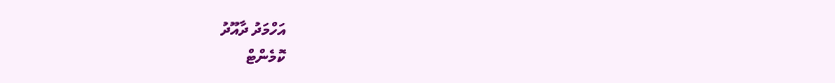އަހްމަދު ދާއޫދު
ކޮމެންޓް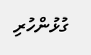ގުޅުންހުރި